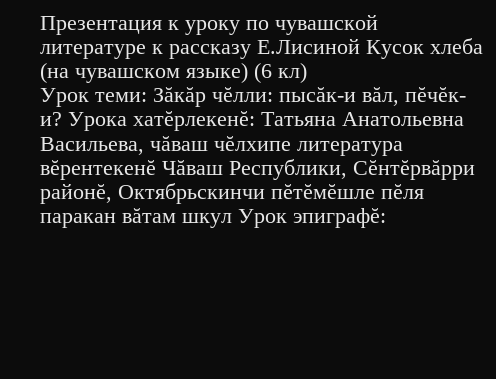Презентация к уроку по чувашской литературе к рассказу Е.Лисиной Кусок хлеба (на чувашском языке) (6 кл)
Урок теми: Зăкăр чĕлли: пысăк-и вăл, пĕчĕк-и? Урока хатĕрлекенĕ: Татьяна Анатольевна Васильева, чăваш чĕлхипе литература вĕрентекенĕ Чăваш Республики, Сĕнтĕрвăрри районĕ, Октябрьскинчи пĕтĕмĕшле пĕля паракан вăтам шкул Урок эпиграфĕ: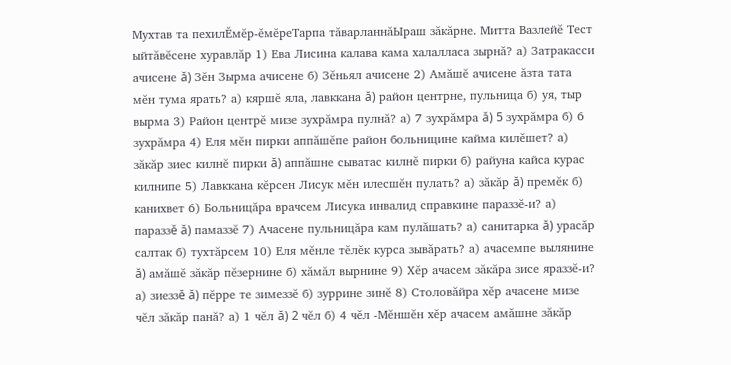Мухтав та пехилĔмĕр-ĕмĕреТарпа тăварланнăЫраш зăкăрне. Митта Вазлейĕ Тест ыйтăвĕсене хуравлăр 1) Ева Лисина калава кама халалласа зырнă? а) Затракасси ачисене ă) Зĕн Зырма ачисене б) Зĕньял ачисене 2) Амăшĕ ачисене ăзта тата мĕн тума ярать? а) кяршĕ яла, лавккана ă) район центрне, пульница б) уя, тыр вырма 3) Район центрĕ мизе зухрăмра пулнă? а) 7 зухрăмра ă) 5 зухрăмра б) 6 зухрăмра 4) Еля мĕн пирки аппăшĕпе район больницине кайма килĕшет? а) зăкăр зиес килнĕ пирки ă) аппăшне сыватас килнĕ пирки б) райуна кайса курас килнипе 5) Лавккана кĕрсен Лисук мĕн илесшĕн пулать? а) зăкăр ă) премĕк б) канихвет 6) Больницăра врачсем Лисука инвалид справкине параззĕ-и? а) параззĕ ă) памаззĕ 7) Ачасене пульницăра кам пулăшать? а) санитарка ă) урасăр салтак б) тухтăрсем 10) Еля мĕнле тĕлĕк курса зывăрать? а) ачасемпе вылянине ă) амăшĕ зăкăр пĕзернине б) хăмăл вырнине 9) Хĕр ачасем зăкăра зисе яраззĕ-и? а) зиеззĕ ă) пĕрре те зимеззĕ б) зуррине зинĕ 8) Столовăйра хĕр ачасене мизе чĕл зăкăр панă? а) 1 чĕл ă) 2 чĕл б) 4 чĕл -Мĕншĕн хĕр ачасем амăшне зăкăр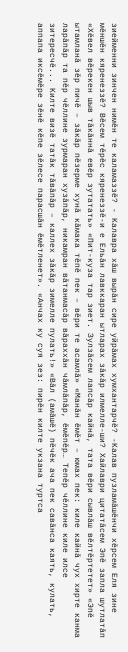зиейменни зинчен нимĕн те каламаззĕ? - Калавра хăш вырăн сире уйрăмах хумхантарчĕ? -Калав пузламăшĕнчи хĕрсем Еля зине мĕншĕн кяренеззĕ? Вĕсем тĕрĕс кяренеззĕ-и е Ельăн лавккаран ытларах зăкăр илмелле-ши? Хайлаври цитатăсем Эпĕ запла шутлатăп «Хĕвел вĕрекен шыв тăкăннă евĕр зутатать» «Пит-куза тар зиет. Зулзăсем лапсăр кайнă, тата вĕри сывлăш вĕлтĕртетет» «Эпĕ ытамланă зĕр пичĕ – зăкăр пĕзерме хунă кăмака тĕпĕ пек – вĕри те асамлă» «Манăн ĕмĕт – юмах пек: киле кайнă чух хирте канма ларăпăр та пĕр чĕллине зурмаран хузăпăр, никамран вăтанмасăр вăраххăн чăмлăпăр, ĕмĕпĕр… Тепĕр чĕллине киле илсе зитересчĕ... Килте визĕ татăк тăвăпăр – каллех зăкăр зимелле пулать!» «Вăл (амăшĕ) пĕчĕк ача пек савăнса каять, кулать, аппапа иксĕмĕре зĕнĕ кĕпе зĕлесе парасшăн ĕмĕтленет». «Анчах ку суя зез: пирĕн килте укзана туртса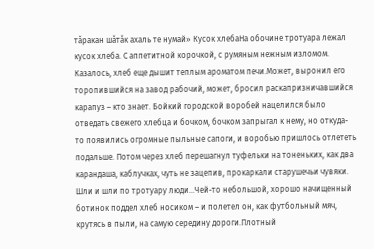тăракан шăтăк ахаль те нумай» Кусок хлебаНа обочине тротуара лежал кусок хлеба. С аппетитной корочкой, с румяным нежным изломом. Казалось, хлеб еще дышит теплым ароматом печи.Может, выронил его торопившийся на завод рабочий, может, бросил раскапризничавшийся карапуз – кто знает. Бойкий городской воробей нацелился было отведать свежего хлебца и бочком, бочком запрыгал к нему, но откуда-то появились огромные пыльные сапоги, и воробью пришлось отлететь подальше. Потом через хлеб перешагнул туфельки на тоненьких, как два карандаша, каблучках, чуть не зацепив, прокаркали старушечьи чувяки. Шли и шли по тротуару люди…Чей-то небольшой, хорошо начищенный ботинок поддел хлеб носиком – и полетел он, как футбольный мяч, крутясь в пыли, на самую середину дороги.Плотный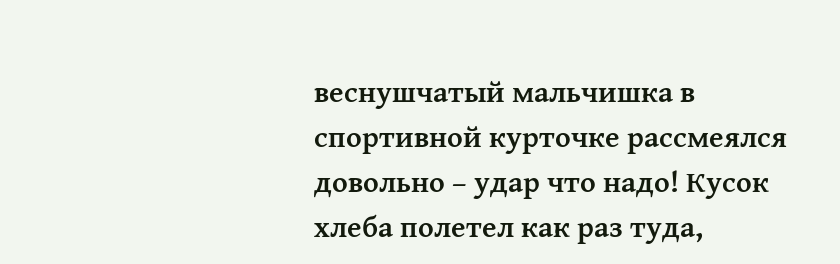веснушчатый мальчишка в спортивной курточке рассмеялся довольно – удар что надо! Кусок хлеба полетел как раз туда,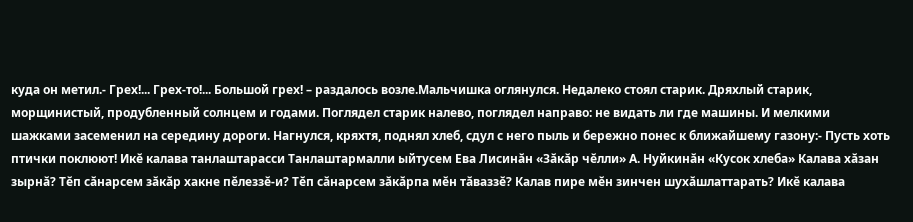куда он метил.- Грех!... Грех-то!... Большой грех! – раздалось возле.Мальчишка оглянулся. Недалеко стоял старик. Дряхлый старик, морщинистый, продубленный солнцем и годами. Поглядел старик налево, поглядел направо: не видать ли где машины. И мелкими шажками засеменил на середину дороги. Нагнулся, кряхтя, поднял хлеб, сдул с него пыль и бережно понес к ближайшему газону:- Пусть хоть птички поклюют! Икĕ калава танлаштарасси Танлаштармалли ыйтусем Ева Лисинăн «Зăкăр чĕлли» А. Нуйкинăн «Кусок хлеба» Калава хăзан зырнă? Тĕп сăнарсем зăкăр хакне пĕлеззĕ-и? Тĕп сăнарсем зăкăрпа мĕн тăваззĕ? Калав пире мĕн зинчен шухăшлаттарать? Икĕ калава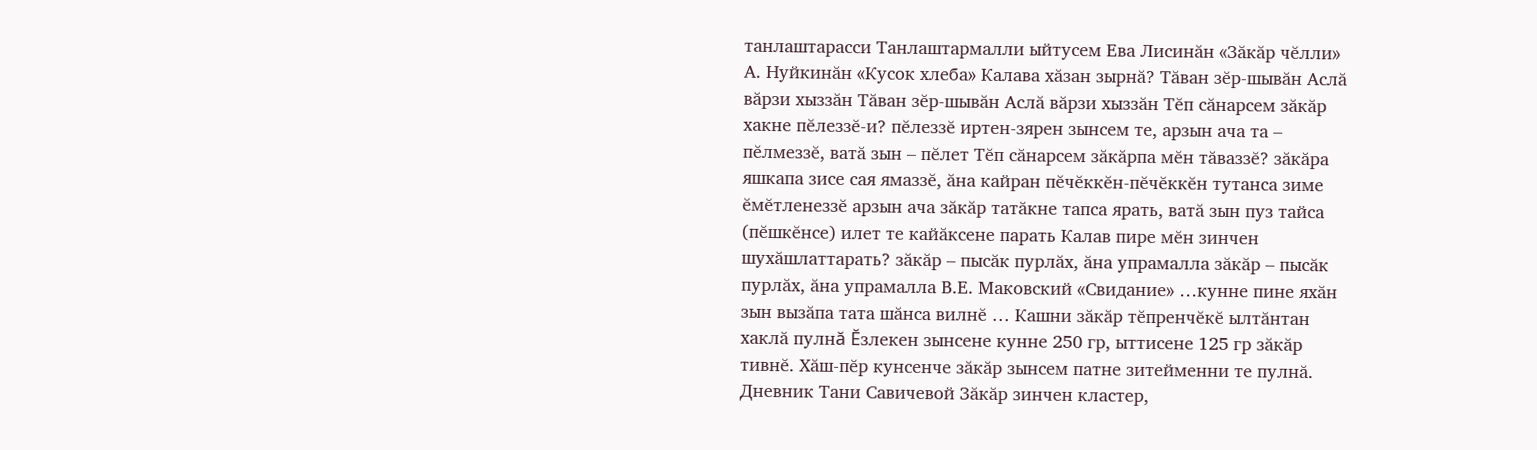танлаштарасси Танлаштармалли ыйтусем Ева Лисинăн «Зăкăр чĕлли» А. Нуйкинăн «Кусок хлеба» Калава хăзан зырнă? Тăван зĕр-шывăн Аслă вăрзи хыззăн Тăван зĕр-шывăн Аслă вăрзи хыззăн Тĕп сăнарсем зăкăр хакне пĕлеззĕ-и? пĕлеззĕ иртен-зярен зынсем те, арзын ача та – пĕлмеззĕ, ватă зын – пĕлет Тĕп сăнарсем зăкăрпа мĕн тăваззĕ? зăкăра яшкапа зисе сая ямаззĕ, ăна кайран пĕчĕккĕн-пĕчĕккĕн тутанса зиме ĕмĕтленеззĕ арзын ача зăкăр татăкне тапса ярать, ватă зын пуз тайса (пĕшкĕнсе) илет те кайăксене парать Калав пире мĕн зинчен шухăшлаттарать? зăкăр – пысăк пурлăх, ăна упрамалла зăкăр – пысăк пурлăх, ăна упрамалла В.Е. Маковский «Свидание» …кунне пине яхăн зын вызăпа тата шăнса вилнĕ … Кашни зăкăр тĕпренчĕкĕ ылтăнтан хаклă пулнă Ĕзлекен зынсене кунне 250 гр, ыттисене 125 гр зăкăр тивнĕ. Хăш-пĕр кунсенче зăкăр зынсем патне зитейменни те пулнă. Дневник Тани Савичевой Зăкăр зинчен кластер,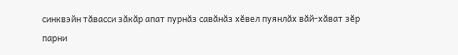синквэйн тăвасси зăкăр апат пурнăз савăнăз хĕвел пуянлăх вăй-хăват зĕр парни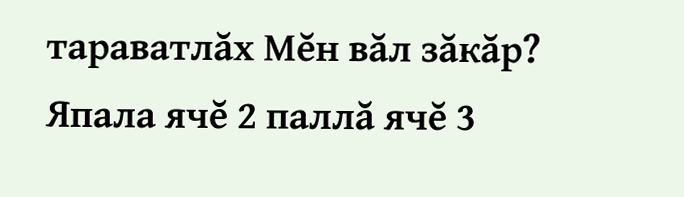тараватлăх Мĕн вăл зăкăр? Япала ячĕ 2 паллă ячĕ 3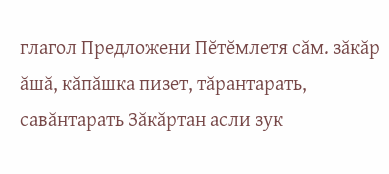глагол Предложени Пĕтĕмлетя сăм. зăкăр ăшă, кăпăшка пизет, тăрантарать, савăнтарать Зăкăртан асли зук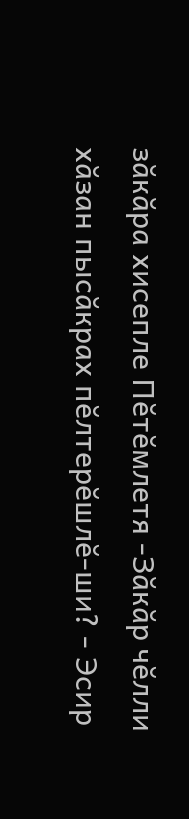зăкăра хисепле Пĕтĕмлетя -Зăкăр чĕлли хăзан пысăкрах пĕлтерĕшлĕ-ши? - Эсир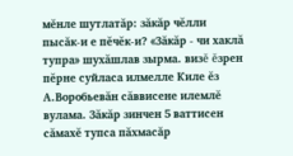мĕнле шутлатăр: зăкăр чĕлли пысăк-и е пĕчĕк-и? «Зăкăр - чи хаклă тупра» шухăшлав зырма. визĕ ĕзрен пĕрне суйласа илмелле Киле ĕз А.Воробьевăн сăввисене илемлĕ вулама. Зăкăр зинчен 5 ваттисен сăмахĕ тупса пăхмасăр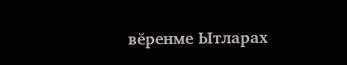вĕренме Ытларах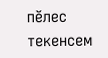пĕлес текенсем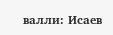валли: Исаев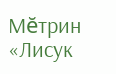Мĕтрин «Лисук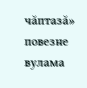чăптазă» повезне вулама